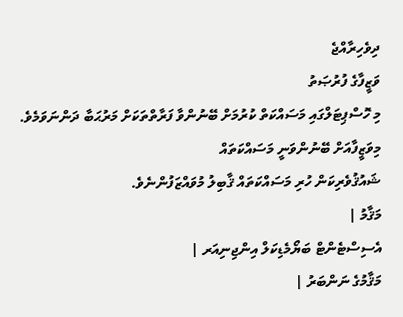ދިވެހިރާއްޖެ
ވަޒީފާގެ ފުރުޞަތު
މި ހޮސްޕިޓަލްގައި މަސައްކަތް ކުރުމަށް ބޭނުންވާ ފަރާތްތަކަށް މަރުޙަބާ ދަންނަވަމެވެ. މިވަޒީފާއަށް ބޭނުންވަނީ މަސައްކަތައް
ޝައުޤުވެރިކަން ހުރި މަސައްކަތައް ޤާބިލު މުވައްޒަފުންނެވެ.
މަޤާމު |
އެސިސްޓެންޓް ބަޔޯމެޑިކަލް އިންޖިނިއަރ |
މަޤާމުގެ ނަންބަރު |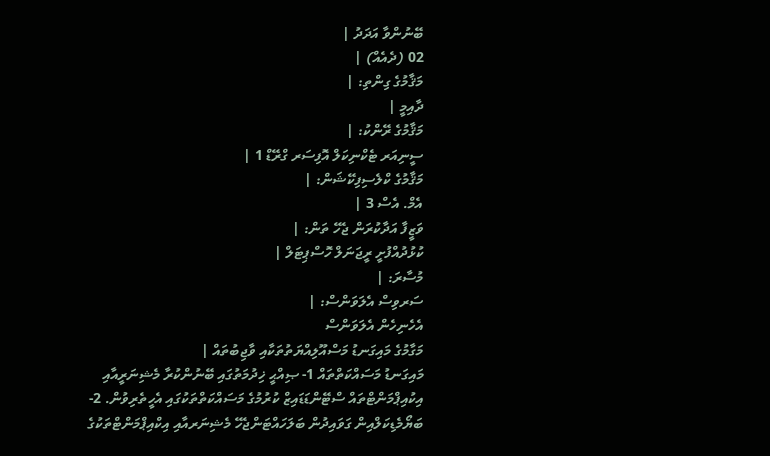ބޭނުންވާ އަދަދު |
02 (ދެއެއް) |
މަޤާމުގެ ގިންތި: |
ދާއިމީ |
މަޤާމުގެ ރޭންކު: |
ސީނިއަރ ޓެކްނިކަލް އޮފިސަރ ގްރޭޑް 1 |
މަޤާމުގެ ކްލެސިފިކޭޝަން: |
އެމް. އެސް 3 |
ވަޒީފާ އަދާކުރަން ޖެހޭ ތަން: |
ކުޅުދުއްފުށީ ރީޖަނަލް ހޮސްޕިޓަލް |
މުސާރަ: |
ސަރވިސް އެލަވަންސް: |
އެހެނިހެން އެލަވަންސް
މަގާމުގެ މައިގަނޑު މަސްއޫލިއްޔަތުތަކާއި ވާޖިބުތައް |
މައިގަނޑު މަސައްކަތްތައް 1- ޞިއްޙީ ޚިދުމަތުގައި ބޭނުންކުރާ މެޝިނަރީއާއި އިކުއިޕްމަންޓްތައް ސްޓޭންޑަޑައިޒް ކުރުމުގެ މަސައްކަތްތަކުގައި އެހީތެރިވުން. 2- ބަޔޯމެޑިކަލްއިން ގަވައިދުން ބަލަހައްޓަންޖެހޭ މެޝިނަރއާއި އިކްއިޕްމަންޓްތަކުގެ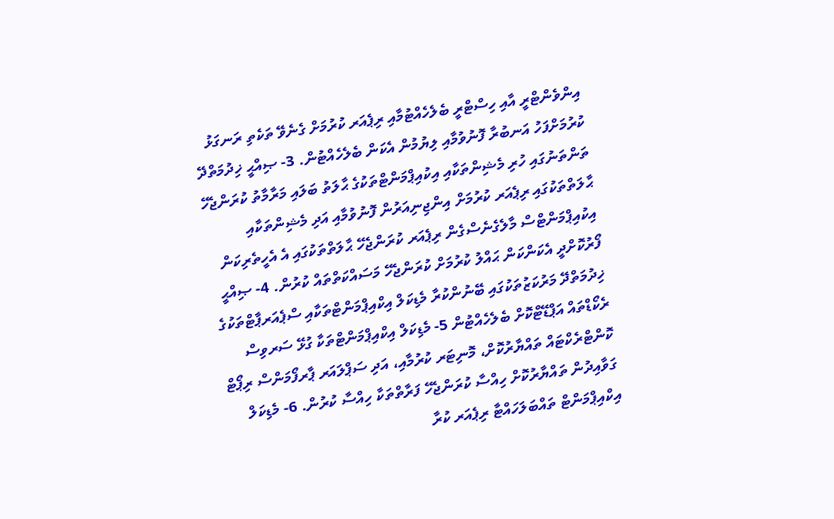އިންވެންޓްރީ އާއި ހިސްޓްރީ ބެލެހެއްޓުމާއި ރިޕެއަރ ކުރުމަށް ގެނެވޭ ތަކެތި ރަނގަޅު ކުރުމަށްފަހު އަނބުރާ ފޮނުވުމާއި ލިޔުމުން އެކަން ބެލެހެއްޓުން. 3- ޞިއްޙީ ޚިދުމަތްދޭ ތަންތަނުގައި ހުރި މެޝިންތަކާއި އިކުއިޕްމަންޓްތަކުގެ ޙާލަތު ބަލައި މަރާމާތު ކުރަންޖެހޭ ޙާލަތްތަކުގައި ރިޕެއަރ ކުރުމަށް އިންޖިނިއަރުން ފޮނުވުމާއި އަދި މެޝިންތަކާއި އިކުއިޕްމަންޓްސް މާލެގެނެސްގެން ރިޕެއަރ ކުރަންޖެހޭ ޙާލަތްތަކުގައި އެ އެހީތެރިކަން ފޯރުކޮށްދީ އެކަންކަން ޙައްލު ކުރުމަށް ކުރަންޖެހޭ މަސައްކަތްތައް ކުރުން. 4- ޞިއްޙީ ޚިދުމަތްދޭ މަރުކަޒުތަކުގައި ބޭނުންކުރާ މެޑިކަލް އިކްއިޕްމަންޓްތަކާއި ސްޕެއަރޕާޓްތަކުގެ ރެކޯޑްތައް އަޕްޑޭޓްކޮށް ބެލެހެއްޓުން 5- މެޑިކަލް އިކްއިޕްމަންޓްތަކާ ގުޅޭ ސަރވިސް ކޮންޓްރެކްޓައް ތައްޔާރުކޮށް، މޮނިޓަރ ކުރުމާއި، އަދި ސަޕްލައަރ ޕާރފޯމަންސް ރިޕޯޓް ގަވާއިދުން ތައްޔާރުކޮށް ހިއްސާ ކުރަންޖެހޭ ފަރާތްތަކާ ހިއްސާ ކުރުން. 6- މެޑިކަލް އިކްއިޕްމަންޓް ތައްބަލަހައްޓާ ރިޕެއަރ ކުރާ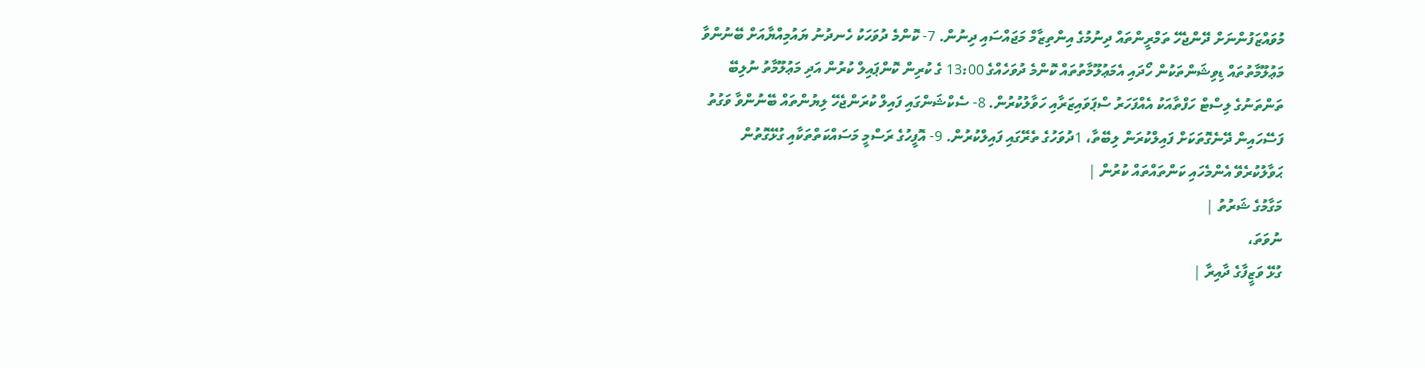މުވައްޒަފުންނަށް ދޭންޖެހޭ ތަމްރީންތައް ދިނުމުގެ އިންތިޒާމް މަޖައްސައި ދިނުން. 7- ކޮންމެ ދުވަހަކު ހެނދުނު ޔައުމިއްޔާއަށް ބޭނުންވާ މަޢުލޫމާތުތައް ޑިވިޝަންތަކުން ހޯދައި އެމަޢުލޫމާތުތައް ކޮންމެ ދުވަހެއްގެ 13:00 ގެ ކުރިން ކޮންޕައިލް ކުރުން އަދި މަޢުލޫމާތު ނުލިބޭ ތަންތަނުގެ ލިސްޓް ހަފްތާއަކު އެއްފަހަރު ސްޕަވައިޒަރާއި ހަވާލުކުރުން. 8- ސެކްޝަންގައި ފައިލް ކުރަންޖެހޭ ލިޔުންތައް ބޭނުންވާ ވަގުތު ފަސޭހައިން ދޭނެގޮތަކަށް ފައިލްކުރަން ލިބޭތާ، 1ދުވަހުގެ ތެރޭގައި ފައިލްކުރުން. 9- އޮފީހުގެ ރަސްމީ މަސައްކަތްތަކާއި ގުޅޭގޮތުން ޙަވާލުކުރެވޭ އެންމެހައި ކަންތައްތައް ކުރުން |
މަގާމުގެ ޝަރުތު |
ނުވަތަ،
ގުޅޭ ވަޒީފާގެ ދާއިރާ |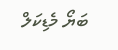ބަޔޯ މެޑިކަލް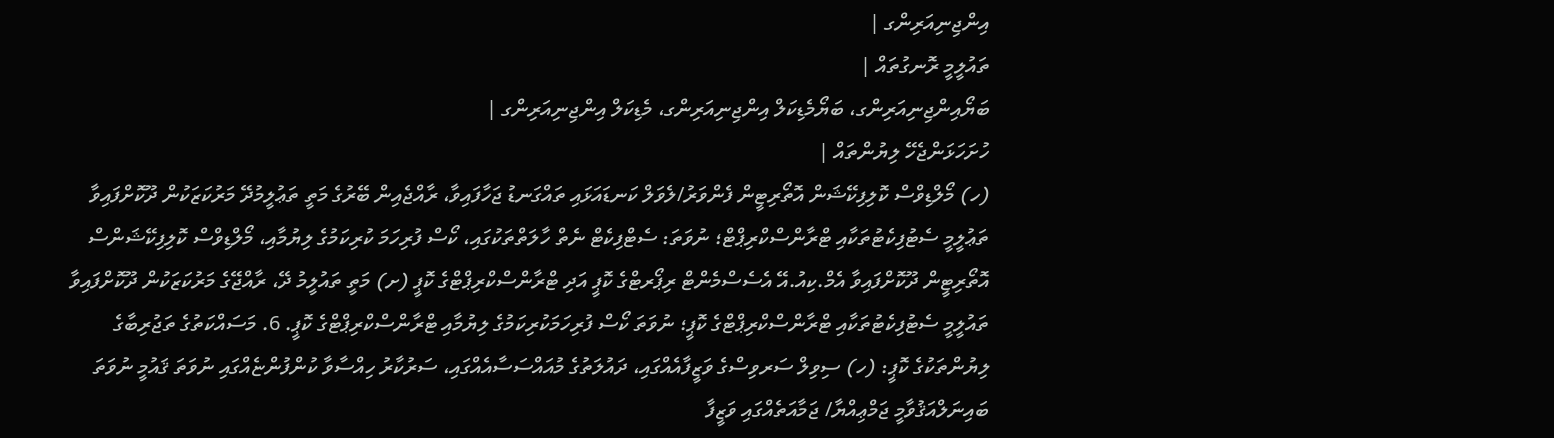އިންޖިނިއަރިންގ |
ތައުލީމީ ރޮނގުތައް |
ބަޔޯއިންޖިނިއަރިންގ، ބަޔޯމެޑިކަލް އިންޖިނިއަރިންގ، މެޑިކަލް އިންޖިނިއަރިންގ |
ހުށަހަޅަންޖެހޭ ލިޔުންތައް |
(ހ) މޯލްޑިވްސް ކޮލިފިކޭޝަން އޮތޯރިޓީން ފެންވަރު/ލެވަލް ކަނޑައަޅައި ތައްގަނޑު ޖަހާފައިވާ، ރާއްޖެއިން ބޭރުގެ މަތީ ތަޢުލީމުދޭ މަރުކަޒަކުން ދޫކޮށްފައިވާ ތަޢުލީމީ ސެޓުފިކެޓުތަކާއި ޓްރާންސްކްރިޕްޓް؛ ނުވަތަ: ސެޓްފިކެޓް ނެތް ހާލަތްތަކުގައި، ކޯސް ފުރިހަމަ ކުރިކަމުގެ ލިޔުމާއި، މޯލްޑިވްސް ކޮލިފިކޭޝަންސް އޮތޯރިޓީން ދޫކޮށްފައިވާ އެމް.ކިއު.އޭ އެސެސްމެންޓް ރިޕޯރޓްގެ ކޮޕީ އަދި ޓްރާންސްކްރިޕްޓްގެ ކޮޕީ (ށ) މަތީ ތައުލީމު ދޭ، ރާއްޖޭގެ މަރުކަޒަކުން ދޫކޮށްފައިވާ ތައުލީމީ ސެޓުފިކެޓުތަކާއި ޓްރާންސްކްރިޕްޓްގެ ކޮޕީ؛ ނުވަތަ ކޯސް ފުރިހަމަކުރިކަމުގެ ލިޔުމާއި ޓްރާންސްކްރިޕްޓްގެ ކޮޕީ. 6. މަސައްކަތުގެ ތަޖުރިބާގެ ލިޔުންތަކުގެ ކޮޕީ: (ހ) ސިވިލް ސަރވިސްގެ ވަޒީފާއެއްގައި، ދައުލަތުގެ މުއައްސަސާއެއްގައި، ސަރުކާރު ހިއްސާވާ ކުންފުންޏެއްގައި ނުވަތަ ޤައުމީ ނުވަތަ ބައިނަލްއަޤުވާމީ ޖަމްޢިއްޔާ/ ޖަމާއަތެއްގައި ވަޒީފާ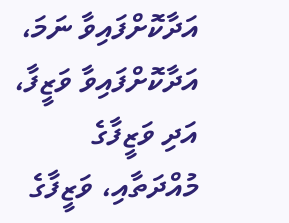އަދާކޮށްފައިވާ ނަމަ، އަދާކޮށްފައިވާ ވަޒީފާ، އަދި ވަޒީފާގެ މުއްދަތާއި، ވަޒީފާގެ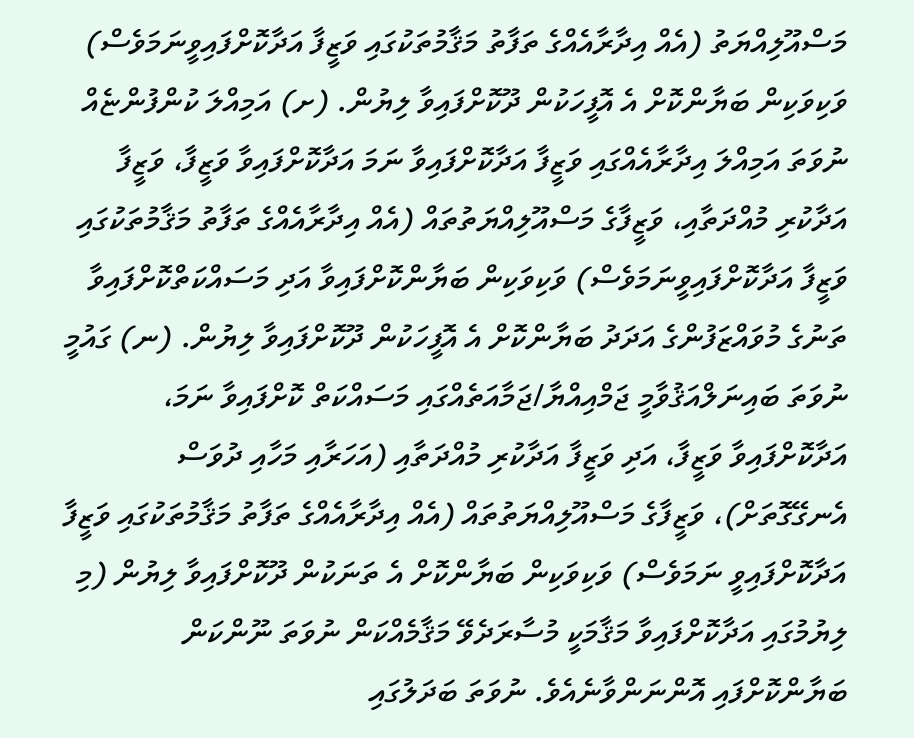މަސްއޫލިއްޔަތު (އެއް އިދާރާއެއްގެ ތަފާތު މަޤާމުތަކުގައި ވަޒީފާ އަދާކޮށްފައިވީނަމަވެސް) ވަކިވަކިން ބަޔާންކޮށް އެ އޮފީހަކުން ދޫކޮށްފައިވާ ލިޔުން. (ށ) އަމިއްލަ ކުންފުންޏެއް ނުވަތަ އަމިއްލަ އިދާރާއެއްގައި ވަޒީފާ އަދާކޮށްފައިވާ ނަމަ އަދާކޮށްފައިވާ ވަޒީފާ، ވަޒީފާ އަދާކުރި މުއްދަތާއި، ވަޒީފާގެ މަސްއޫލިއްޔަތުތައް (އެއް އިދާރާއެއްގެ ތަފާތު މަޤާމުތަކުގައި ވަޒީފާ އަދާކޮށްފައިވީނަމަވެސް) ވަކިވަކިން ބަޔާންކޮށްފައިވާ އަދި މަސައްކަތްކޮށްފައިވާ ތަނުގެ މުވައްޒަފުންގެ އަދަދު ބަޔާންކޮށް އެ އޮފީހަކުން ދޫކޮށްފައިވާ ލިޔުން. (ނ) ގައުމީ ނުވަތަ ބައިނަލްއަޤުވާމީ ޖަމްއިއްޔާ/ޖަމާއަތެއްގައި މަސައްކަތް ކޮށްފައިވާ ނަމަ، އަދާކޮށްފައިވާ ވަޒީފާ، އަދި ވަޒީފާ އަދާކުރި މުއްދަތާއި (އަހަރާއި މަހާއި ދުވަސް އެނގޭގޮތަށް)، ވަޒީފާގެ މަސްއޫލިއްޔަތުތައް (އެއް އިދާރާއެއްގެ ތަފާތު މަޤާމުތަކުގައި ވަޒީފާ އަދާކޮށްފައިވީ ނަމަވެސް) ވަކިވަކިން ބަޔާންކޮށް އެ ތަނަކުން ދޫކޮށްފައިވާ ލިޔުން (މި ލިޔުމުގައި އަދާކޮށްފައިވާ މަޤާމަކީ މުސާރަދެވޭ މަޤާމެއްކަން ނުވަތަ ނޫންކަން ބަޔާންކޮށްފައި އޮންނަންވާނެއެވެ. ނުވަތަ ބަދަލުގައި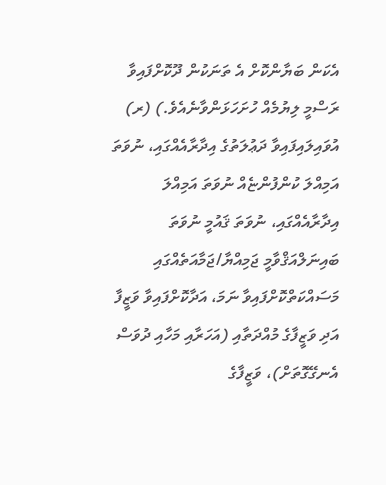އެކަން ބަޔާންކޮށް އެ ތަނަކުން ދޫކޮށްފައިވާ ރަސްމީ ލިޔުމެއް ހުށަހަޅަންވާނެއެވެ.) (ރ) އުވައިލައިފައިވާ ދަޢުލަތުގެ އިދާރާއެއްގައި، ނުވަތަ އަމިއްލަ ކުންފުންޏެއް ނުވަތަ އަމިއްލަ އިދާރާއެއްގައި، ނުވަތަ ޤައުމީ ނުވަތަ ބައިނަލްއަޤްވާމީ ޖަމިއްޔާ/ޖަމާއަތެއްގައި މަސައްކަތްކޮށްފައިވާ ނަމަ، އަދާކޮށްފައިވާ ވަޒީފާ އަދި ވަޒީފާގެ މުއްދަތާއި (އަހަރާއި މަހާއި ދުވަސް އެނގޭގޮތަށް)، ވަޒީފާގެ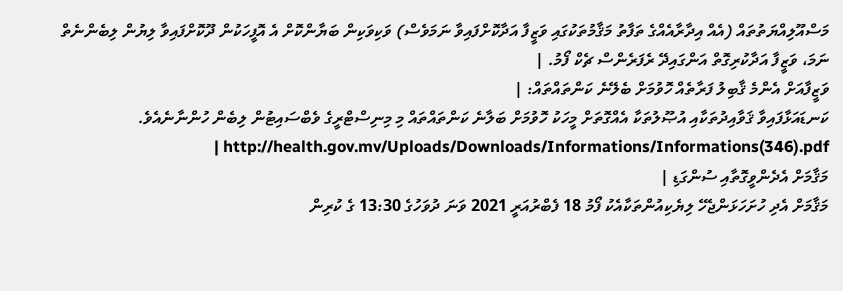މަސްއޫލިއްޔަތުތައް (އެއް އިދާރާއެއްގެ ތަފާތު މަޤާމުތަކުގައި ވަޒީފާ އަދާކޮށްފައިވާ ނަމަވެސް) ވަކިވަކިން ބަޔާންކޮށް އެ އޮފީހަކުން ދޫކޮށްފައިވާ ލިޔުން ލިބެންނެތް ނަމަ، ވަޒީފާ އަދާކުރިގޮތް އަންގައިދޭ ރެފަރެންސް ޗެކް ފޯމު. |
ވަޒީފާއަށް އެންމެ ޤާބިލު ފަރާތެއް ހޮވުމަށް ބެލޭނެ ކަންތައްތައް: |
ކަނޑައަޅާފައިވާ ޤަވާއިދުތަކާއި އުޞޫލުތަކާ އެއްގޮތަށް މީހަކު ހޮވުމަށް ބަލާނެ ކަންތައްތައް މި މިނިސްޓްރީގެ ވެބްސައިޓުން ލިބެން ހުންނާނެއެވެ. http://health.gov.mv/Uploads/Downloads/Informations/Informations(346).pdf |
މަޤާމަށް އެދެންވީގޮތާއި ސުންގަޑި |
މަޤާމަށް އެދި ހުށަހަޅަންޖެހޭ ލިޔެކިއުންތަކާއެކު ފޯމު 18 ފެބްރުއަރީ 2021 ވަނަ ދުވަހުގެ 13:30 ގެ ކުރިން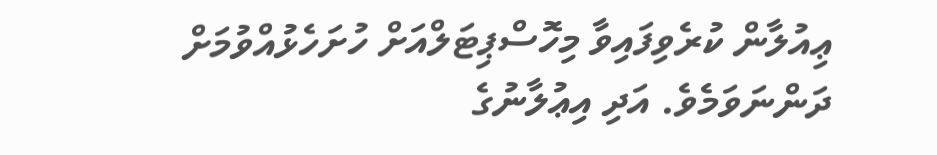ޢިއުލާން ކުރެވިފައިވާ މިހޮސްޕިޓަލްއަށް ހުށަހެޅުއްވުމަށް ދަންނަވަމެވެ. އަދި އިޢުލާނުގެ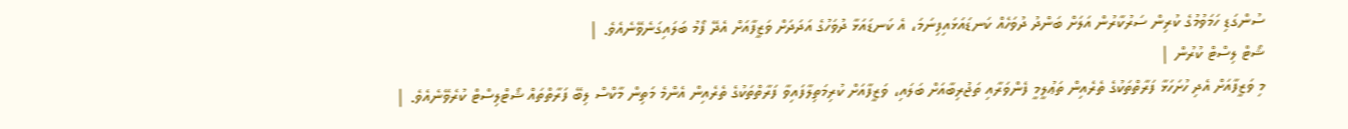ސުންގަޑި ހަމަވުމުގެ ކުރިން ސަރުކާރުން އަލަށް ބަންދު ދުވަހެއް ކަނޑައަޅައިފިނަމަ، އެ ކަނޑައަޅާ ދުވަހުގެ އަދަދަށް ވަޒީފާއަށް އެދޭ ފޯމު ބަލައިގަނެވޭނެއެވެ. |
ޝޯޓް ލިސްޓް ކުރުން |
މި ވަޒީފާއަށް އެދި ހުށަހަޅާ ފަރާތްތަކުގެ ތެރެއިން ތަޢުލީމީ ފެންވަރާއި ތަޖުރިބާއަށް ބަލައި، ވަޒީފާއަށް ކުރިމަތިލާފައިވާ ފަރާތްތަކުގެ ތެރެއިން އެންމެ މަތިން މާކްސް ލިބޭ ފަރާތްތައް ޝޯޓްލިސްޓް ކުރެވޭނެއެވެ. |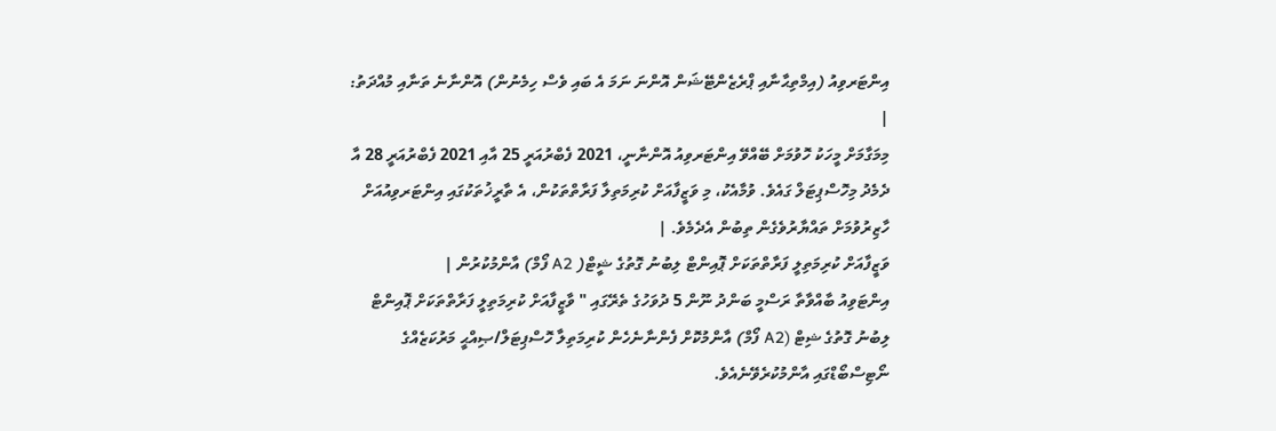އިންޓަރވިއު (އިމްތިޙާނާއި ޕްރެޒެންޓޭޝަން އޮންނަ ނަމަ އެ ބައި ވެސް ހިމެނުން) އޮންނާނެ ތަނާއި މުއްދަތު: |
މިމަގާމަށް މީހަކު ހޮވުމަށް ބޭއްވޭ އިންޓަރވިއު އޮންނާނީ، 2021 ފެބްރުއަރީ 25 އާއި 2021 ފެބްރުއަރީ 28 އާ ދެމެދު މިހޮސްޕިޓަލް ގައެވެ. ވުމާއެކު، މި ވަޒީފާއަށް ކުރިމަތިލާ ފަރާތްތަކުން، އެ ތާރީޚުތަކުގައި އިންޓަރވިއުއަށް ހާޒިރުވުމަށް ތައްޔާރުވެގެން ތިބުން އެދެމެވެ. |
ވަޒީފާއަށް ކުރިމަތިލީ ފަރާތްތަކަށް ޕޮއިންޓް ލިބުނު ގޮތުގެ ޝީޓް( A2 ފޯމް) އާންމުކުރުން |
އިންޓަވިއު ބާއްވާތާ ރަސްމީ ބަންދު ނޫން 5 ދުވަހުގެ ތެރޭގައި " ވާޒީފާއަށް ކުރިމަތިލީ ފަރާތްތަކަށް ޕޮއިންޓް ލިބުނު ގޮތުގެ ޝިޓް (A2 ފޯމް) އާންމުކޮށް ފެންނާނެހެން ކުރިމަތިލާ ހޮސްޕިޓަލް/ޞިއްޙީ މަރުކަޒެއްގެ ނޯޓިސްބޯޑްގައި އާންމުކުރެވޭނެއެވެ.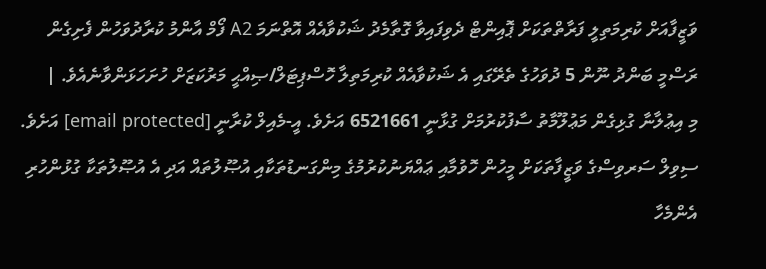ވަޒީފާއަށް ކުރިމަތިލީ ފަރާތްތަކަށް ޕޮއިންޓް ދެވިފައިވާ ގޮތާމެދު ޝަކުވާއެއް އޮތްނަމަ A2 ފޯމް އާންމު ކުރާދުވަހުން ފެށިގެން ރަސްމީ ބަންދު ނޫން 5 ދުވަހުގެ ތެރޭގައި އެ ޝަކުވާއެއް ކުރިމަތިލާ ހޮސްޕިޓަލް/ޞިއްޙީ މަރުކަޒަށް ހުށަހަޅަންވާނެއެވެ. |
މި އިޢުލާނާ ގުޅިގެން މަޢުލޫމާތު ސާފުކުރުމަށް ގުޅާނީ 6521661 އަށެވެ. އީ-މެއިލް ކުރާނީ [email protected] އަށެވެ. ސިވިލް ސަރވިސްގެ ވަޒީފާތަކަށް މީހުން ހޮވުމާއި ޢައްޔަނުކުރުމުގެ މިންގަނޑުތަކާއި އުޞޫލުތައް އަދި އެ އުޞޫލުތަކާ ގުޅުންހުރި އެންމެހާ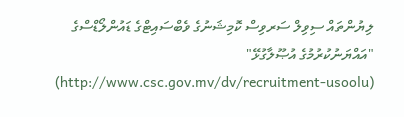ލިޔުންތައް ސިވިލް ސަރވިސް ކޮމިޝަނުގެ ވެބްސައިޓްގެ ޑައުންލޯޑްސްގެ "އައްޔަނުކުރުމުގެ އުޞޫލާގުޅޭ" (http://www.csc.gov.mv/dv/recruitment-usoolu)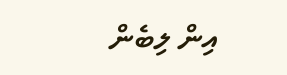އިން ލިބެން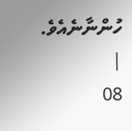ހުންނާނެއެވެ. |
08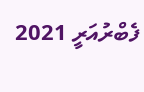ފެބްރުއަރީ 2021